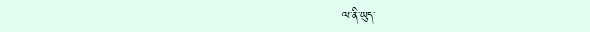ལ་ནི་ཡུད་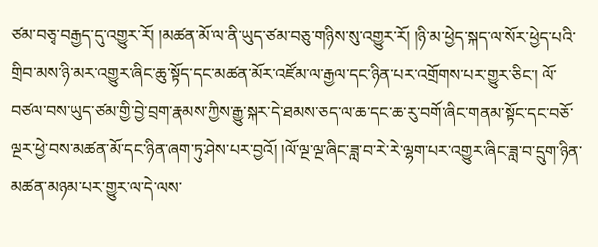ཙམ་བཅྭ་བརྒྱད་དུ་འགྱུར་རོ། །མཚན་མོ་ལ་ནི་ཡུད་ཙམ་བཅུ་གཉིས་སུ་འགྱུར་རོ། །ཉི་མ་ཕྱེད་སྐད་ལ་སོར་ཕྱེད་པའི་གྲིབ་མས་ཉི་མར་འགྱུར་ཞིང་ཆུ་སྟོད་དང་མཚན་མོར་འཛོམ་ལ་རྒྱལ་དང་ཉིན་པར་འགྲོགས་པར་གྱུར་ཅིང་། ལོ་བཙལ་བས་ཡུད་ཙམ་གྱི་བྱེ་བྲག་རྣམས་ཀྱིས་རྒྱུ་སྐར་དེ་ཐམས་ཅད་ལ་ཆ་དང་ཆ་རུ་བགོ་ཞིང་གནམ་སྟོང་དང་བཅོ་ལྔར་ཕྱེ་བས་མཚན་མོ་དང་ཉིན་ཞག་ཏུ་ཤེས་པར་བྱའོ། །ལོ་ལྔ་ལྔ་ཞིང་ཟླ་བ་རེ་རེ་ལྷག་པར་འགྱུར་ཞིང་ཟླ་བ་དྲུག་ཉིན་མཚན་མཉམ་པར་གྱུར་ལ་དེ་ལས་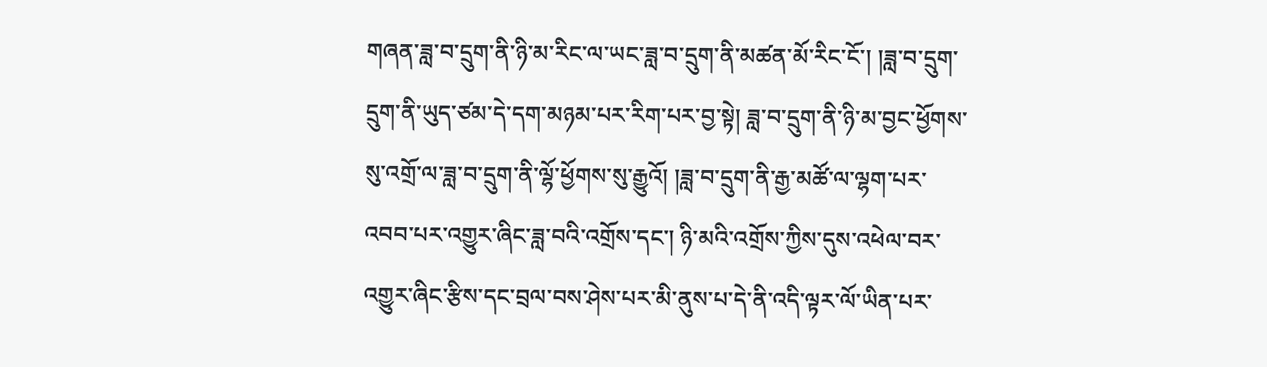གཞན་ཟླ་བ་དྲུག་ནི་ཉི་མ་རིང་ལ་ཡང་ཟླ་བ་དྲུག་ནི་མཚན་མོ་རིང་ངོ་། །ཟླ་བ་དྲུག་དྲུག་ནི་ཡུད་ཙམ་དེ་དག་མཉམ་པར་རིག་པར་བྱ་སྟེ། ཟླ་བ་དྲུག་ནི་ཉི་མ་བྱང་ཕྱོགས་སུ་འགྲོ་ལ་ཟླ་བ་དྲུག་ནི་ལྷོ་ཕྱོགས་སུ་རྒྱུའོ། །ཟླ་བ་དྲུག་ནི་རྒྱ་མཚོ་ལ་ལྷག་པར་འབབ་པར་འགྱུར་ཞིང་ཟླ་བའི་འགྲོས་དང་། ཉི་མའི་འགྲོས་ཀྱིས་དུས་འཕེལ་བར་འགྱུར་ཞིང་རྩིས་དང་བྲལ་བས་ཤེས་པར་མི་ནུས་པ་དེ་ནི་འདི་ལྟར་ལོ་ཡིན་པར་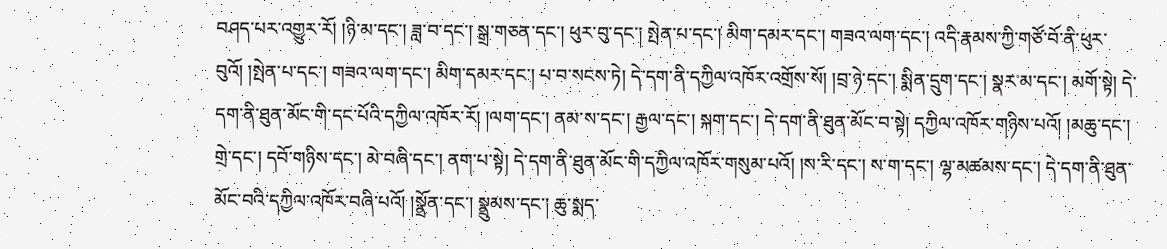བཤད་པར་འགྱུར་རོ། །ཉི་མ་དང་། ཟླ་བ་དང་། སྒྲ་གཅན་དང་། ཕུར་བུ་དང་། སྤེན་པ་དང་། མིག་དམར་དང་། གཟའ་ལག་དང་། འདི་རྣམས་ཀྱི་གཙོ་བོ་ནི་ཕུར་བུའོ། །སྤེན་པ་དང་། གཟའ་ལག་དང་། མིག་དམར་དང་། པ་བ་སངས་ཏེ། དེ་དག་ནི་དཀྱིལ་འཁོར་འགྲོས་སོ། །བྲ་ཉེ་དང་། སྨིན་དྲུག་དང་། སྣར་མ་དང་། མགོ་སྟེ། དེ་དག་ནི་ཐུན་མོང་གི་དང་པོའི་དཀྱིལ་འཁོར་རོ། །ལག་དང་། ནམ་ས་དང་། རྒྱལ་དང་། སྐག་དང་། དེ་དག་ནི་ཐུན་མོང་བ་སྟེ། དཀྱིལ་འཁོར་གཉིས་པའོ། །མཆུ་དང་། གྲེ་དང་། དབོ་གཉིས་དང་། མེ་བཞི་དང་། ནག་པ་སྟེ། དེ་དག་ནི་ཐུན་མོང་གི་དཀྱིལ་འཁོར་གསུམ་པའོ། །ས་རི་དང་། ས་ག་དང་། ལྷ་མཚམས་དང་། དེ་དག་ནི་ཐུན་མོང་བའི་དཀྱིལ་འཁོར་བཞི་པའོ། །སྣྲོན་དང་། སྣྲུམས་དང་། ཆུ་སྨད་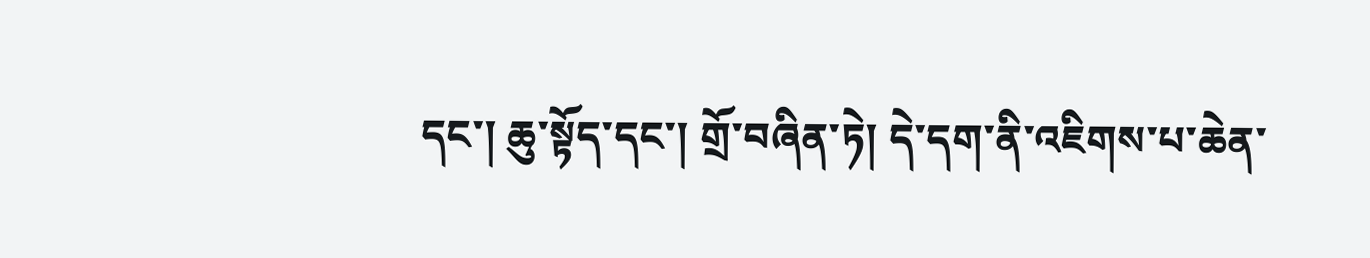དང་། ཆུ་སྟོད་དང་། གྲོ་བཞིན་ཏེ། དེ་དག་ནི་འཇིགས་པ་ཆེན་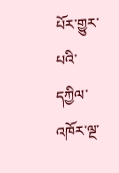པོར་གྱུར་པའི་དཀྱིལ་འཁོར་ལྔ་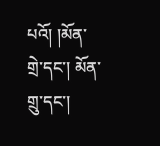པའོ། །མོན་གྲེ་དང་། མོན་གྲུ་དང་།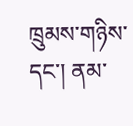ཁྲུམས་གཉིས་དང་། ནམ་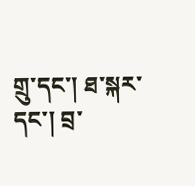གྲུ་དང་། ཐ་སྐར་དང་། བྲ་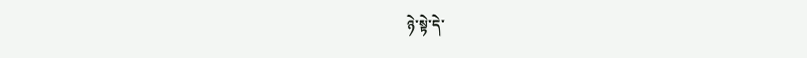ཉེ་སྟེ་དེ་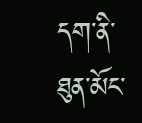དག་ནི་ཐུན་མོང་